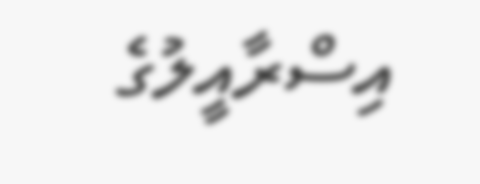އިސްރާއީލުގެ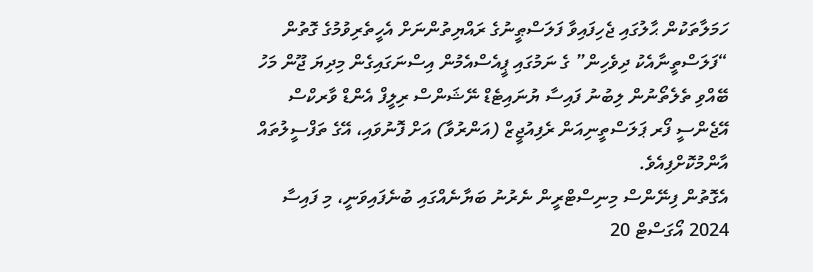ހަމަލާތަކުން ޙާލުގައި ޖެހިފައިވާ ފަލަސްޠީނުގެ ރައްޔިތުންނަށް އެހީތެރިވުމުގެ ގޮތުން “ފަލަސްތީނާއެކު ދިވެހިން” ގެ ނަމުގައި ޕީއެސްއެމުން އިސްނަގައިގެން މިދިޔަ ޖޫން މަހު ބޭއްވި ތެލެތޯނުން ލިބުނު ފައިސާ ޔުނައިޓެޑް ނޭޝަންސް ރިލީފް އެންޑް ވާރކްސް އޭޖެންސީ ފޯރ ޕަލަސްތީނިއަން ރެފިއުޖީޒް (އަންރުވާ) އަށް ފޮނުވައި، އޭގެ ތަފްސީލުތައް އާންމުކޮށްފިއެވެ.
އެގޮތުން ފިނޭންސް މިނިސްޓްރީން ނެރުނު ބަޔާނެއްގައި ބުނެފައިވަނީ، މި ފައިސާ 2024 އޯގަސްޓް 20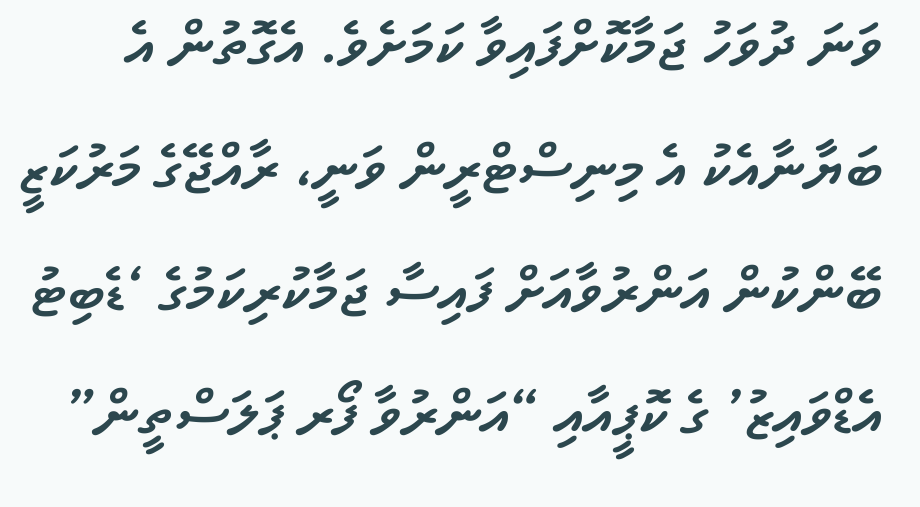ވަނަ ދުވަހު ޖަމާކޮށްފައިވާ ކަމަށެވެ. އެގޮތުން އެ ބަޔާނާއެކު އެ މިނިސްޓްރީން ވަނީ، ރާއްޖޭގެ މަރުކަޒީ ބޭންކުން އަންރުވާއަށް ފައިސާ ޖަމާކުރިކަމުގެ ‘ޑެބިޓު އެޑްވައިޒު’ ގެ ކޮޕީއާއި “އަންރުވާ ފޯރ ޕަލަސްތީން”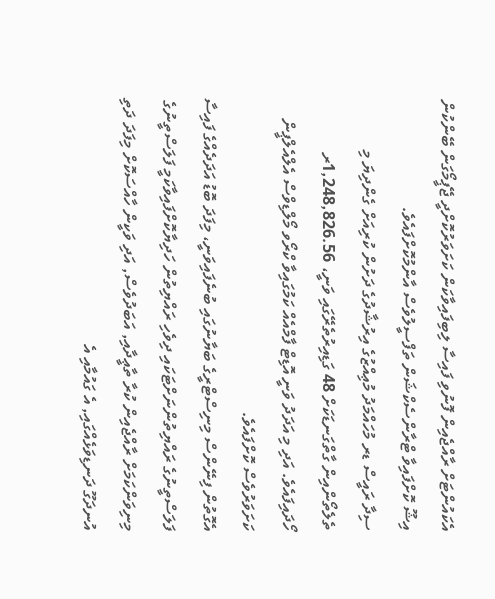އެކައުންޓަށް ރާއްޖެއިން ފޮނުވި ފައިސާ ލިބިފައިވާކަން ކަށަވަރުކޮށްދީ ޖޭޕީމޯގަން ބޭންކުން އިޝޫ ކޮށްފައިވާ ޓްރާންސެކްޝަން ތަފްސީލުވެސް އާންމުކޮށްފައެވެ.
ސިދާ ރައީސް ޑރ މުހައްމަދު މުޢިއްޒުގެ އިރުޝާދުގެ ދަށުން ކުރިއަށް ގެންދިޔަ މި ތެލެތޯންއިން ގާތްގަނޑަކަށް 48 ގަޑިއިރުތެރޭގައި ވަނީ، 1,248,826.56ރ ހޯދައިފައެވެ. އަދި މި އަދަދު ވަނީ އޮޑިޓް ފާމްއެއް ކަމުގައިވާ ކްރޯވ މޯލްޑިވްސް އެލްއެލްޕީން ކަށަވަރުވެސް ކޮށްފައެވެ.
އެގޮތުން ފިނޭންސް މިނިސްޓްރީގެ ބަޔާނުގައި ބުނެފައިވަނީ، މިފަދަ ބޮޑު އަދަދެއްގެ ފައިސާ ފަލަސްތީނުގެ ރައްޔިތުންނަށްޓަކައި ދިވެހި ރައްޔިތުން ހަދިޔާކޮށްފައިވާކަމީ ފަލަސްތީނުގެ މިނިވަންކަމަށް ރާއްޖެއިން ކުރާ ތާޢީދާއި, އަބަދުވެސް, އަދި ވަކީން ހާއްސަކޮށް މިފަދަ ދަތި އުނދަގޫ ދަނޑިވަޅެއްގައި, އެ ގައުމާއި އެ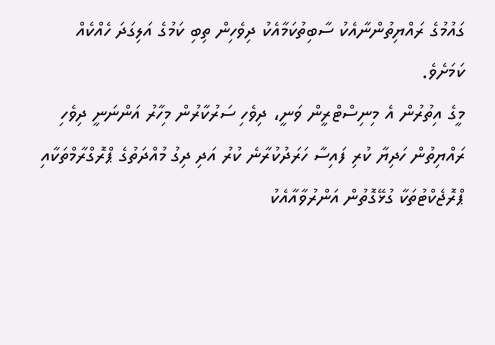ގައުމުގެ ރައްޔިތުންނާއެކު ސާބިތުކަމާއެކު ދިވެހިން ތިބި ކަމުގެ އަލިގަދަ ހެއްކެއް ކަމަށެވެ.
މީގެ އިތުރުން އެ މިނިސްޓްރީން ވަނީ، ދިވެހި ސަރުކާރުން މިހާރު އަންނަނީ ދިވެހި ރައްޔިތުން ހަދިޔާ ކުރި ފައިސާ ހަރަދުކުރާނެ ކުރު އަދި ދިގު މުއްދަތުގެ ޕްރޮގްރާމްތަކާއި ޕްރޮޖެކްޓުތަކާ ގުޅޭގޮތުން އަންރުވާއާއެކު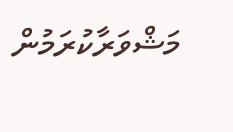މަޝްވަރާކުރަމުން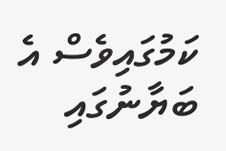ކަމުގައިވެސް އެ ބަޔާނުގައި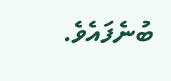ބުނެފައެވެ.